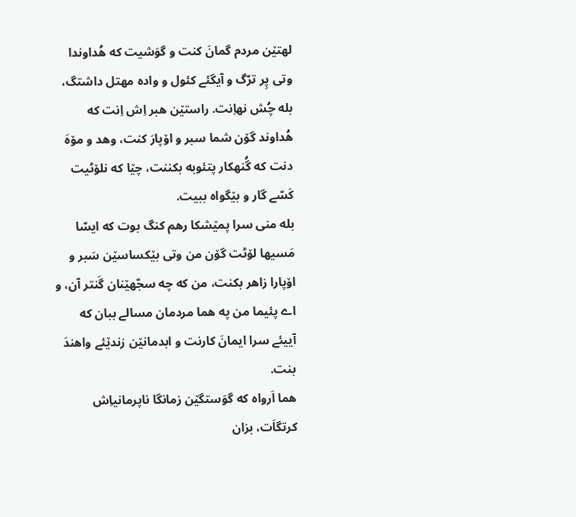لهتێن مردم گمانَ کنت و گوَشیت که هُداوندا وتی پِر ترّگ و آیگئے کئول و واده مهتل داشتگ، بله چُش نهاِنت. راستێن هبر اِش اِنت که هُداوند گۆن شما سبر و اۆپارَ کنت، وهد و مۆهَ دنت که گُنهکار پتئوبه بکننت، چێا که نلۆٹیت کَسّے گار و بێگواه ببیت.
بله منی سرا پمێشکا رهم کنگ بوت که ایسّا مَسیها لۆٹت گۆن من وتی بێکساسێن سَبر و اۆپارا زاهر بکنت، من که چه سجّهێنان گَنتر آن، و اے پئیما من په هما مردمان مسالے ببان که آییئے سرا ایمانَ کارنت و ابدمانێن زندێئے واهندَ بنت.
هما اَرواه که گوَستگێن زمانگا ناپرمانیاِش کرتگاَت، بزان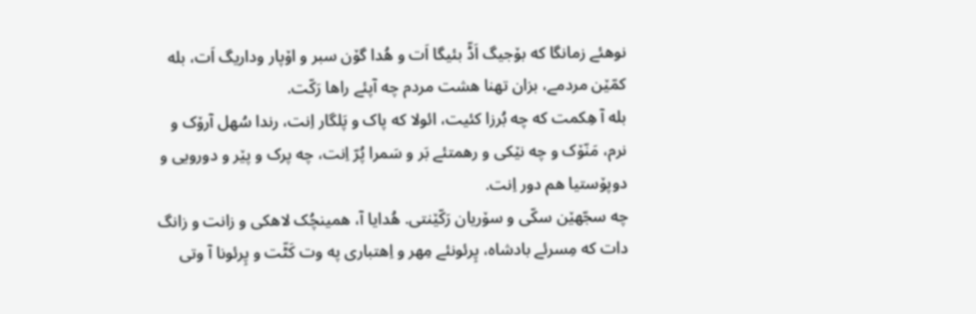نوهئے زمانگا که بۆجیگ اَڈّ بئیگا اَت و هُدا گۆن سبر و اۆپار وداریگ اَت، بله کمّێن مردمے، بزان تهنا هشت مردم چه آپئے راها رَکّت.
بله آ هِکمت که چه بُرزا کئیت، ائولا که پاک و پَلگار اِنت، رندا سُهل آرۆک و نرم، مَنّۆک و چه نێکی و رهمتئے بَر و سَمرا پُرّ اِنت، چه پرک و پێر و دورویی و دوپۆستیا هم دور اِنت.
چه سجّهێن سکّی و سۆریان رَکّێنتی. هُدایا آ، همینچُک لاهکی و زانت و زانگ دات که مِسرئے بادشاه، پِرئونئے مِهر و اِهتباری په وت کَٹّت و پِرئونا آ وتی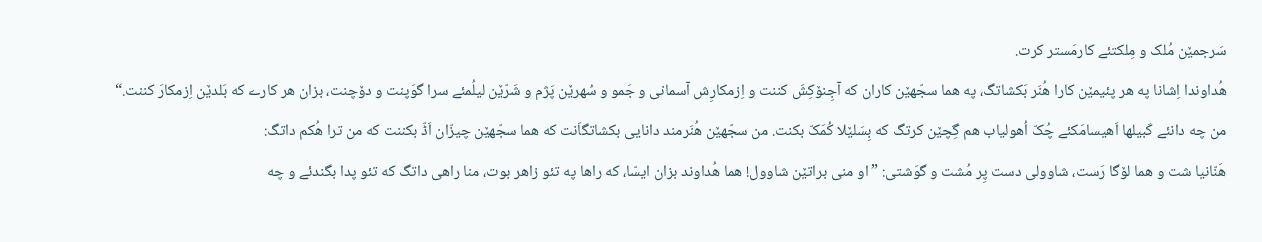سَرجمێن مُلک و مِلکتئے کارمَستر کرت.
هُداوندا اِشانا په هر پئیمێن کارا هُنَر بَکشاتگ، په هما سجّهێن کاران که آجِنۆکِشَ کننت و اِزمکارِش آسمانی و جَمو و سُهرێن پَژم و شَرّێن لیلُمئے سرا گوَپنت و دۆچنت، بزان هر کارے که بَلدێن اِزمکارَ کننت.“
من چه دانئے کَبیلها اَهیسامَکئے چُکّ اُهولیاب هم گِچێن کرتگ که بِسَلێلا کُمَکّ بکنت. من سجّهێن هُنَرمند دانایی بکشاتگاَنت که هما سجّهێن چیزّان اَڈّ بکننت که من ترا هُکم داتگ:
هَنّانیا شت و هما لۆگا رَست، شاوولی دست پِر مُشت و گوَشتی: ”او منی براتێن شاوول! هما هُداوند بزان ایسّا، که راها په تئو زاهر بوت، منا راهی داتگ که تئو پدا بگندئے و چه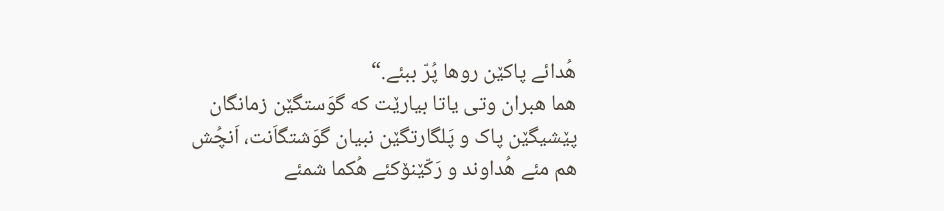هُدائے پاکێن روها پُرّ ببئے.“
هما هبران وتی یاتا بیارێت که گوَستگێن زمانگان پێشیگێن پاک و پَلگارتگێن نبیان گوَشتگاَنت، اَنچُش هم مئے هُداوند و رَکّێنۆکئے هُکما شمئے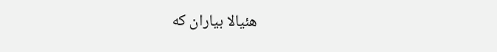هئیالا بیاران که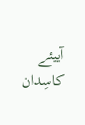آییئے کاسِدان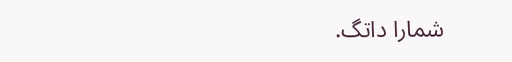شمارا داتگ.